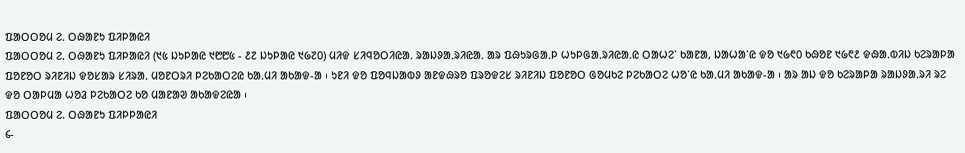ᱯᱟᱛᱛᱚᱢ ᱮᱹ ᱛᱷᱟᱱᱩ ᱯᱤᱞᱟᱭᱤ
ᱯᱟᱛᱛᱚᱢ ᱮ. ᱛᱷᱟᱱᱩ ᱯᱤᱞᱟᱭᱤ (᱑᱕ ᱡᱩᱞᱟᱭ ᱑᱘᱘᱕ - ᱒᱗ ᱡᱩᱞᱟᱭ ᱑᱙᱗᱐) ᱢᱤᱫ ᱥᱤᱧᱚᱛᱤᱭᱟᱹ ᱨᱟᱡᱽᱟᱹᱨᱤᱭᱟᱹ ᱟᱨ ᱯᱷᱩᱨᱜᱟᱹᱞ ᱦᱩᱞᱜᱟᱹᱨᱤᱭᱟᱹᱭ ᱛᱟᱦᱮᱸ ᱠᱟᱱᱟ, ᱡᱟᱦᱟᱸᱭ ᱫᱚ ᱑᱙᱖᱐ ᱠᱷᱚᱱ ᱑᱙᱖᱒ ᱫᱷᱟᱹᱵᱤᱡ ᱠᱮᱨᱟᱞᱟ ᱯᱚᱱᱚᱛ ᱨᱤᱱᱤᱡ ᱫᱚᱥᱟᱨ ᱥᱤᱨᱟᱹ ᱢᱚᱱᱛᱨᱤ ᱞᱮᱠᱟᱛᱮᱭ ᱠᱟᱹᱢᱤ ᱟᱠᱟᱫ-ᱟ ᱾ ᱩᱱᱤ ᱫᱚ ᱯᱚᱧᱡᱟᱵᱽ ᱟᱱᱫᱷᱨᱚ ᱯᱨᱚᱫᱮᱥ ᱨᱤᱱᱤᱡ ᱯᱚᱱᱚᱛ ᱜᱚᱢᱠᱮ ᱞᱮᱠᱟᱛᱮ ᱦᱚᱸᱭ ᱠᱟᱹᱢᱤ ᱟᱠᱟᱫ-ᱟ ᱾ ᱟᱨ ᱟᱡ ᱫᱚ ᱠᱮᱨᱟᱞᱟ ᱨᱟᱡᱽᱟᱹᱨᱤ ᱨᱮ ᱫᱚ ᱛᱟᱞᱢᱟ ᱦᱚᱲ ᱞᱮᱠᱟᱛᱮ ᱠᱚ ᱢᱟᱱᱟᱣ ᱟᱠᱟᱫᱮᱭᱟ ᱾
ᱯᱟᱛᱛᱚᱢ ᱮ. ᱛᱷᱟᱱᱩ ᱯᱤᱞᱞᱟᱭᱤ
᱔-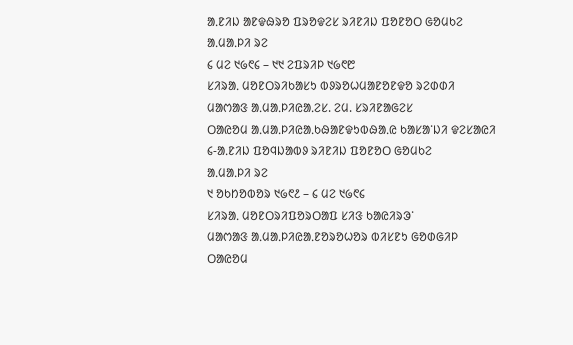ᱟᱹᱱᱤᱡ ᱟᱱᱫᱷᱨᱚ ᱯᱨᱚᱫᱮᱥ ᱨᱤᱱᱤᱡ ᱯᱚᱱᱚᱛ ᱜᱚᱢᱠᱮ
ᱟᱹᱢᱟᱹᱞᱤ ᱨᱮ
᱔ ᱢᱮ ᱑᱙᱖᱔ – ᱑᱑ ᱮᱯᱨᱤᱞ ᱑᱙᱖᱘
ᱥᱤᱨᱟᱹ ᱢᱚᱱᱛᱨᱤᱠᱟᱥᱩ ᱵᱽᱨᱚᱦᱢᱟᱱᱚᱱᱫᱚ ᱨᱮᱰᱰᱤ
ᱢᱟᱬᱟᱝ ᱟᱹᱢᱟᱹᱞᱤᱭᱟᱹᱮᱥ. ᱮᱢ. ᱥᱨᱤᱱᱟᱜᱮᱥ
ᱛᱟᱭᱚᱢ ᱟᱹᱢᱟᱹᱞᱤᱭᱟᱹᱠᱷᱟᱱᱫᱩᱵᱷᱟᱹᱭ ᱠᱟᱥᱟᱸᱡᱤ ᱫᱮᱥᱟᱭᱤ
᱔-ᱟᱹᱱᱤᱡ ᱯᱚᱧᱡᱟᱵᱽ ᱨᱤᱱᱤᱡ ᱯᱚᱱᱚᱛ ᱜᱚᱢᱠᱮ
ᱟᱹᱢᱟᱹᱞᱤ ᱨᱮ
᱑ ᱚᱠᱴᱚᱵᱚᱨ ᱑᱙᱖᱒ – ᱔ ᱢᱮ ᱑᱙᱖᱔
ᱥᱤᱨᱟᱹ ᱢᱚᱱᱛᱨᱤᱯᱚᱨᱛᱟᱯ ᱥᱤᱝ ᱠᱟᱭᱤᱨᱳᱸ
ᱢᱟᱬᱟᱝ ᱟᱹᱢᱟᱹᱞᱤᱭᱟᱹᱱᱚᱨᱚᱦᱚᱨ ᱵᱤᱥᱱᱩ ᱜᱚᱰᱜᱤᱞ
ᱛᱟᱭᱚᱢ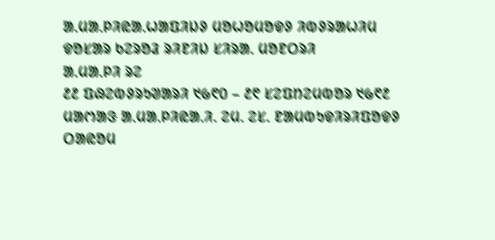ᱟᱹᱢᱟᱹᱞᱤᱭᱟᱹᱦᱟᱯᱤᱡᱽ ᱢᱚᱦᱚᱢᱚᱫᱽ ᱤᱵᱽᱨᱟᱦᱤᱢ
ᱫᱚᱥᱟᱨ ᱠᱮᱨᱚᱲ ᱨᱤᱱᱤᱡ ᱥᱤᱨᱟᱹ ᱢᱚᱱᱛᱨᱤ
ᱟᱹᱢᱟᱹᱞᱤ ᱨᱮ
᱒᱒ ᱯᱷᱮᱵᱽᱨᱩᱣᱟᱨᱤ ᱑᱙᱖᱐ – ᱒᱖ ᱥᱮᱯᱴᱮᱢᱵᱚᱨ ᱑᱙᱖᱒
ᱢᱟᱬᱟᱝ ᱟᱹᱢᱟᱹᱞᱤᱭᱟᱹᱤ. ᱮᱢ. ᱮᱥ. ᱱᱟᱢᱵᱩᱫᱤᱨᱤᱯᱚᱫᱽ
ᱛᱟᱭᱚᱢ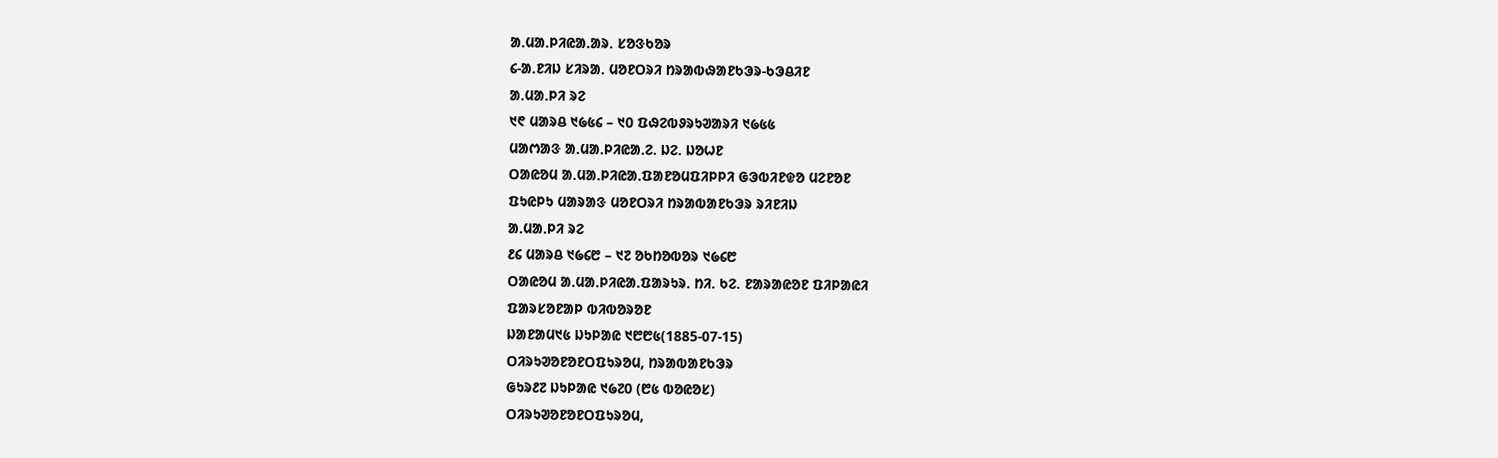ᱟᱹᱢᱟᱹᱞᱤᱭᱟᱹᱟᱨ. ᱥᱚᱝᱠᱚᱨ
᱔-ᱟᱹᱱᱤᱡ ᱥᱤᱨᱟᱹ ᱢᱚᱱᱛᱨᱤ ᱴᱨᱟᱵᱷᱟᱱᱠᱳᱨ-ᱠᱳᱪᱤᱱ
ᱟᱹᱢᱟᱹᱞᱤ ᱨᱮ
᱑᱖ ᱢᱟᱨᱪ ᱑᱙᱕᱔ – ᱑᱐ ᱯᱷᱮᱵᱽᱨᱩᱣᱟᱨᱤ ᱑᱙᱕᱕
ᱢᱟᱬᱟᱝ ᱟᱹᱢᱟᱹᱞᱤᱭᱟᱹᱮ. ᱡᱮ. ᱡᱚᱦᱱ
ᱛᱟᱭᱚᱢ ᱟᱹᱢᱟᱹᱞᱤᱭᱟᱹᱯᱟᱱᱚᱢᱯᱤᱞᱞᱤ ᱜᱳᱵᱤᱱᱫᱚ ᱢᱮᱱᱚᱱ
ᱯᱩᱭᱞᱩ ᱢᱟᱨᱟᱝ ᱢᱚᱱᱛᱨᱤ ᱴᱨᱟᱵᱟᱱᱠᱳᱨ ᱨᱤᱱᱤᱡ
ᱟᱹᱢᱟᱹᱞᱤ ᱨᱮ
᱒᱔ ᱢᱟᱨᱪ ᱑᱙᱔᱘ – ᱑᱗ ᱚᱠᱴᱚᱵᱚᱨ ᱑᱙᱔᱘
ᱛᱟᱭᱚᱢ ᱟᱹᱢᱟᱹᱞᱤᱭᱟᱹᱯᱟᱨᱩᱨ. ᱴᱤ. ᱠᱮ. ᱱᱟᱨᱟᱭᱚᱱ ᱯᱤᱞᱟᱭᱤ
ᱯᱟᱨᱥᱚᱱᱟᱞ ᱵᱤᱵᱚᱨᱚᱱ
ᱡᱟᱱᱟᱢ᱑᱕ ᱡᱩᱞᱟᱭ ᱑᱘᱘᱕(1885-07-15)
ᱛᱤᱨᱩᱣᱚᱱᱚᱱᱛᱯᱩᱨᱚᱢ, ᱴᱨᱟᱵᱟᱱᱠᱳᱨ
ᱜᱩᱨ᱒᱗ ᱡᱩᱞᱟᱭ ᱑᱙᱗᱐ (᱘᱕ ᱵᱚᱭᱚᱥ)
ᱛᱤᱨᱩᱣᱚᱱᱚᱱᱛᱯᱩᱨᱚᱢ,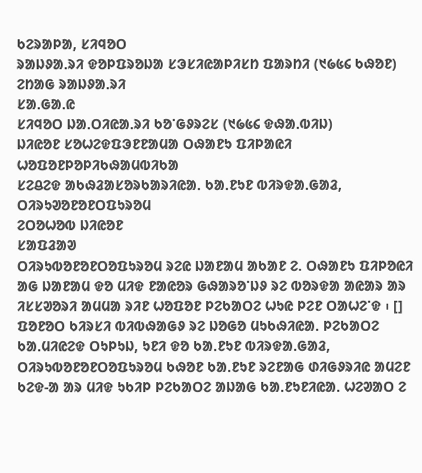ᱠᱮᱨᱟᱞᱟ, ᱥᱤᱧᱚᱛ
ᱨᱟᱡᱽᱟᱹᱨᱤ ᱫᱚᱞᱯᱨᱚᱡᱟ ᱥᱳᱥᱤᱭᱟᱞᱤᱥᱴ ᱯᱟᱨᱴᱤ (᱑᱙᱕᱔ ᱠᱷᱚᱱ)
ᱮᱴᱟᱜ ᱨᱟᱡᱽᱟᱹᱨᱤ
ᱥᱟᱹᱜᱟᱹᱭ
ᱥᱤᱧᱚᱛ ᱡᱟᱹᱛᱤᱭᱟᱹᱨᱤ ᱠᱚᱸᱜᱽᱨᱮᱥ (᱑᱙᱕᱔ ᱫᱷᱟᱹᱵᱤᱡ)
ᱡᱤᱭᱚᱱ ᱥᱚᱦᱮᱫᱯᱳᱱᱱᱟᱢᱟ ᱛᱷᱟᱱᱩ ᱯᱤᱞᱟᱭᱤ
ᱦᱚᱯᱚᱱᱞᱚᱞᱤᱠᱷᱟᱢᱵᱤᱠᱟ
ᱥᱮᱪᱮᱫ ᱟᱠᱷᱲᱟᱥᱚᱨᱠᱟᱨᱤᱭᱟᱹ ᱠᱟᱹᱱᱩᱱ ᱵᱤᱨᱫᱟᱹᱜᱟᱲ, ᱛᱤᱨᱩᱣᱚᱱᱚᱱᱛᱯᱩᱨᱚᱢ
ᱮᱛᱚᱦᱚᱵ ᱡᱤᱭᱚᱱ
ᱥᱟᱯᱲᱟᱣ
ᱛᱤᱨᱩᱵᱚᱱᱚᱱᱛᱚᱯᱩᱨᱚᱢ ᱨᱮᱭ ᱡᱟᱱᱟᱢ ᱟᱠᱟᱱ ᱮ. ᱛᱷᱟᱱᱩ ᱯᱤᱞᱚᱭᱤ ᱟᱜ ᱡᱟᱱᱟᱢ ᱫᱚ ᱢᱤᱫ ᱱᱟᱭᱚᱨ ᱜᱷᱟᱨᱚᱸᱡᱽ ᱨᱮ ᱵᱚᱨᱫᱟ ᱟᱭᱟᱨ ᱟᱨ ᱤᱥᱥᱣᱚᱨᱤ ᱟᱢᱢᱟ ᱨᱤᱱ ᱦᱚᱯᱚᱱ ᱞᱮᱠᱟᱛᱮ ᱦᱩᱭ ᱞᱮᱱ ᱛᱟᱦᱮᱸᱫ ᱾ [] ᱯᱚᱱᱚᱛ ᱠᱤᱨᱥᱤ ᱵᱤᱵᱷᱟᱜᱽ ᱨᱮ ᱡᱚᱜᱚ ᱢᱩᱠᱷᱤᱭᱟᱹ ᱞᱮᱠᱟᱛᱮ ᱠᱟᱹᱢᱤᱭᱮᱫ ᱛᱩᱞᱩᱡ, ᱩᱱᱤ ᱫᱚ ᱠᱟᱹᱱᱩᱱ ᱵᱤᱨᱫᱟᱹᱜᱟᱲ, ᱛᱤᱨᱩᱵᱚᱱᱚᱱᱛᱚᱯᱩᱨᱚᱢ ᱠᱷᱚᱱ ᱠᱟᱹᱱᱩᱱ ᱨᱮᱱᱟᱜ ᱰᱤᱜᱽᱨᱤᱭ ᱟᱢᱮᱱ ᱠᱮᱫ-ᱟ ᱟᱨ ᱢᱤᱫ ᱩᱠᱤᱞ ᱞᱮᱠᱟᱛᱮ ᱟᱡᱟᱜ ᱠᱟᱹᱱᱩᱱᱤᱭᱟᱹ ᱦᱮᱣᱟᱛ ᱮ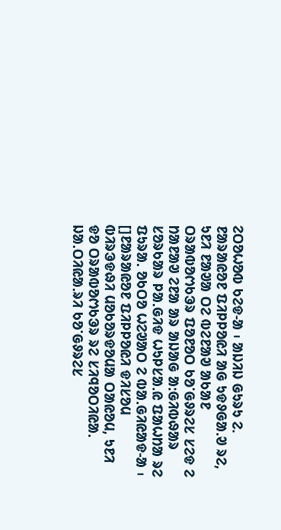ᱮᱛᱚᱦᱚᱵ ᱠᱮᱫ-ᱟ ᱾ ᱟᱡᱤᱡ ᱜᱩᱨᱩ ᱮ. ᱱᱟᱨᱟᱭᱚᱱ ᱯᱤᱞᱞᱚᱭᱤ ᱟᱜ ᱩᱫᱽᱜᱟᱹᱣ ᱨᱮ, ᱩᱱᱤ ᱱᱟᱣᱟ ᱛᱮ ᱵᱮᱱᱟᱣ ᱟᱠᱟᱱ ᱛᱨᱟᱵᱚᱬᱠᱳᱨ ᱯᱚᱱᱚᱛ ᱠᱚᱸᱜᱽᱨᱮᱥ ᱥᱮᱫ ᱮ ᱴᱟᱱᱟᱣ ᱮᱱᱟ ᱟᱨ ᱟᱡᱟᱜ ᱟᱺᱜᱤᱵᱷᱟᱨ ᱥᱚᱨᱠᱟᱨ ᱞᱟᱹᱜᱤᱫ ᱦᱩᱞᱥᱟᱹᱭ ᱯᱟᱦᱴᱟ ᱨᱮ ᱯᱩᱨᱟᱹ ᱚᱠᱛᱚ ᱦᱮᱣᱟᱛ ᱮ ᱵᱟᱹᱜᱤᱭᱟᱫ-ᱟ ᱾ []ᱱᱟᱨᱟᱭᱚᱱ ᱯᱤᱞᱞᱚᱭᱤ ᱫᱤᱥᱚᱢ ᱵᱤᱨᱳᱫᱷᱤ ᱢᱚᱠᱚᱨᱫᱚᱢᱟ ᱛᱟᱭᱚᱢ, ᱩᱱᱤ ᱫᱚ ᱛᱨᱟᱵᱚᱬᱠᱳᱨ ᱨᱮ ᱥᱤᱧᱚᱛᱤᱭᱟᱹ ᱡᱟᱹᱛᱤᱭᱟᱹᱨᱤ ᱠᱚᱸᱜᱽᱨᱮᱥ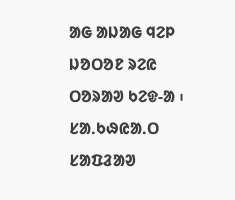ᱟᱜ ᱟᱡᱟᱜ ᱧᱮᱞ ᱡᱚᱛᱚᱱ ᱨᱮᱭ ᱛᱚᱨᱟᱣ ᱠᱮᱫ-ᱟ ᱾
ᱥᱟᱹᱠᱷᱭᱟᱹᱛ
ᱥᱟᱯᱲᱟᱣ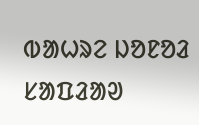ᱵᱟᱦᱨᱮ ᱡᱚᱱᱚᱲ
ᱥᱟᱯᱲᱟᱣ